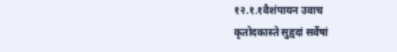१२.१.१वैशंपायन उवाच
कृतोदकास्ते सुहृदां सर्वेषां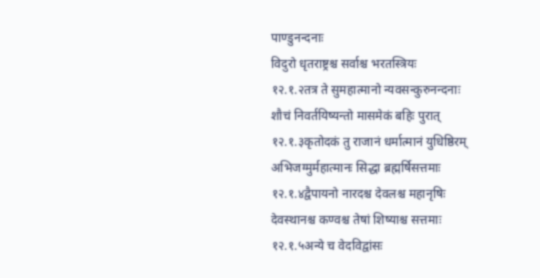पाण्डुनन्दनाः
विदुरो धृतराष्ट्रश्च सर्वाश्च भरतस्त्रियः
१२.१.२तत्र ते सुमहात्मानो न्यवसन्कुरुनन्दनाः
शौचं निवर्तयिष्यन्तो मासमेकं बहिः पुरात्
१२.१.३कृतोदकं तु राजानं धर्मात्मानं युधिष्ठिरम्
अभिजग्मुर्महात्मानः सिद्धा ब्रह्मर्षिसत्तमाः
१२.१.४द्वैपायनो नारदश्च देवलश्च महानृषिः
देवस्थानश्च कण्वश्च तेषां शिष्याश्च सत्तमाः
१२.१.५अन्ये च वेदविद्वांसः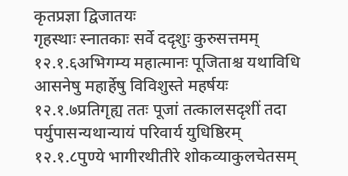कृतप्रज्ञा द्विजातयः
गृहस्थाः स्नातकाः सर्वे ददृशुः कुरुसत्तमम्
१२.१.६अभिगम्य महात्मानः पूजिताश्च यथाविधि
आसनेषु महार्हेषु विविशुस्ते महर्षयः
१२.१.७प्रतिगृह्य ततः पूजां तत्कालसदृशीं तदा
पर्युपासन्यथान्यायं परिवार्य युधिष्ठिरम्
१२.१.८पुण्ये भागीरथीतीरे शोकव्याकुलचेतसम्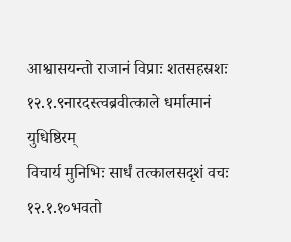आश्वासयन्तो राजानं विप्राः शतसहस्रशः
१२.१.९नारदस्त्वब्रवीत्काले धर्मात्मानं युधिष्ठिरम्
विचार्य मुनिभिः सार्धं तत्कालसदृशं वचः
१२.१.१०भवतो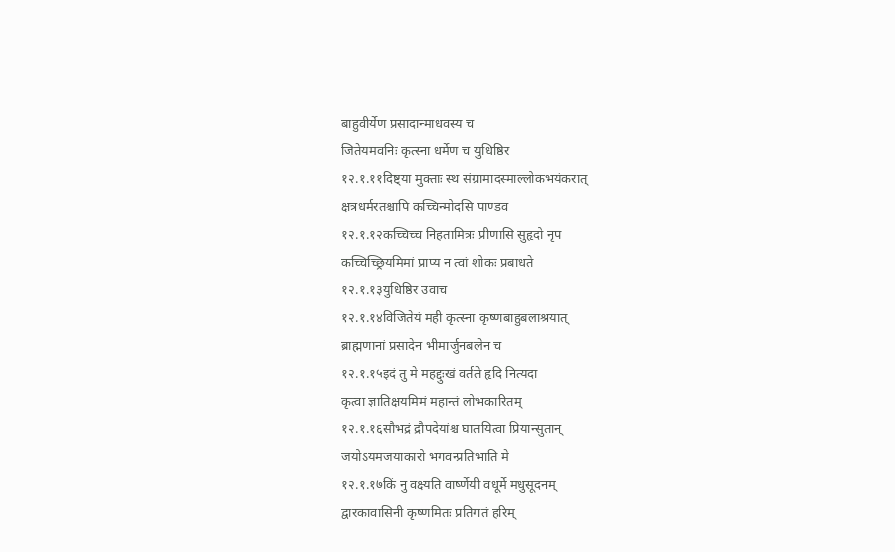बाहुवीर्येण प्रसादान्माधवस्य च
जितेयमवनिः कृत्स्ना धर्मेण च युधिष्ठिर
१२.१.११दिष्ट्या मुक्ताः स्थ संग्रामादस्माल्लोकभयंकरात्
क्षत्रधर्मरतश्चापि कच्चिन्मोदसि पाण्डव
१२.१.१२कच्चिच्च निहतामित्रः प्रीणासि सुहृदो नृप
कच्चिच्छ्रियमिमां प्राप्य न त्वां शोकः प्रबाधते
१२.१.१३युधिष्ठिर उवाच
१२.१.१४विजितेयं मही कृत्स्ना कृष्णबाहुबलाश्रयात्
ब्राह्मणानां प्रसादेन भीमार्जुनबलेन च
१२.१.१५इदं तु मे महद्दुःखं वर्तते हृदि नित्यदा
कृत्वा ज्ञातिक्षयमिमं महान्तं लोभकारितम्
१२.१.१६सौभद्रं द्रौपदेयांश्च घातयित्वा प्रियान्सुतान्
जयोऽयमजयाकारो भगवन्प्रतिभाति मे
१२.१.१७किं नु वक्ष्यति वार्ष्णेयी वधूर्मे मधुसूदनम्
द्वारकावासिनी कृष्णमितः प्रतिगतं हरिम्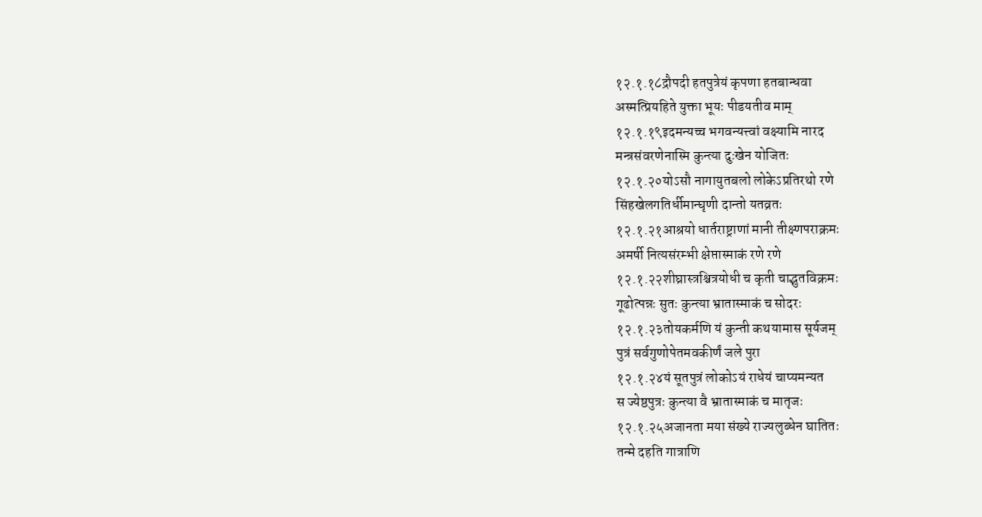१२.१.१८द्रौपदी हतपुत्रेयं कृपणा हतबान्धवा
अस्मत्प्रियहिते युक्ता भूयः पीडयतीव माम्
१२.१.१९इदमन्यच्च भगवन्यत्त्वां वक्ष्यामि नारद
मन्त्रसंवरणेनास्मि कुन्त्या दुःखेन योजितः
१२.१.२०योऽसौ नागायुतबलो लोकेऽप्रतिरथो रणे
सिंहखेलगतिर्धीमान्घृणी दान्तो यतव्रतः
१२.१.२१आश्रयो धार्तराष्ट्राणां मानी तीक्ष्णपराक्रमः
अमर्षी नित्यसंरम्भी क्षेप्तास्माकं रणे रणे
१२.१.२२शीघ्रास्त्रश्चित्रयोधी च कृती चाद्भुतविक्रमः
गूढोत्पन्नः सुतः कुन्त्या भ्रातास्माकं च सोदरः
१२.१.२३तोयकर्मणि यं कुन्ती कथयामास सूर्यजम्
पुत्रं सर्वगुणोपेतमवकीर्णं जले पुरा
१२.१.२४यं सूतपुत्रं लोकोऽयं राधेयं चाप्यमन्यत
स ज्येष्ठपुत्रः कुन्त्या वै भ्रातास्माकं च मातृजः
१२.१.२५अजानता मया संख्ये राज्यलुब्धेन घातितः
तन्मे दहति गात्राणि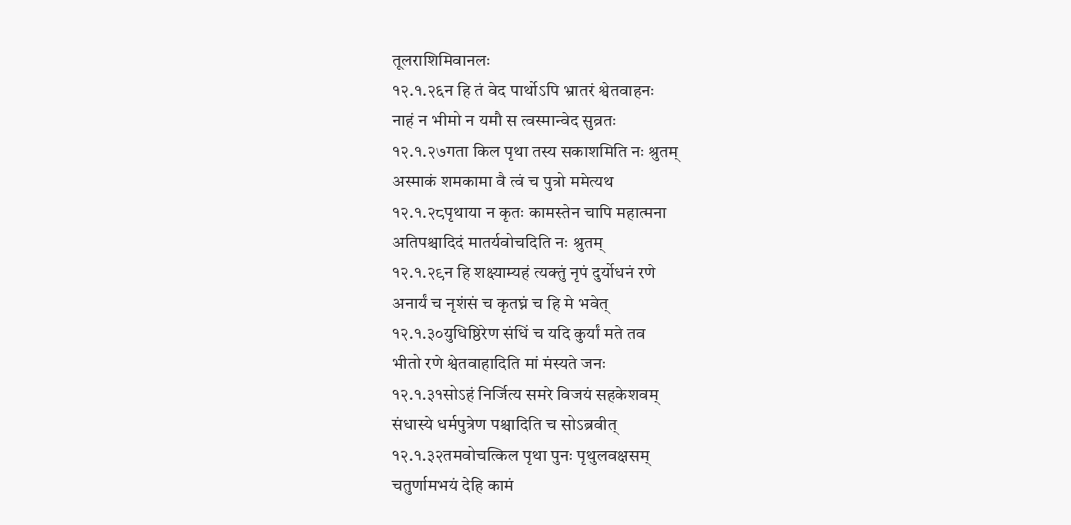तूलराशिमिवानलः
१२.१.२६न हि तं वेद पार्थोऽपि भ्रातरं श्वेतवाहनः
नाहं न भीमो न यमौ स त्वस्मान्वेद सुव्रतः
१२.१.२७गता किल पृथा तस्य सकाशमिति नः श्रुतम्
अस्माकं शमकामा वै त्वं च पुत्रो ममेत्यथ
१२.१.२८पृथाया न कृतः कामस्तेन चापि महात्मना
अतिपश्चादिदं मातर्यवोचदिति नः श्रुतम्
१२.१.२९न हि शक्ष्याम्यहं त्यक्तुं नृपं दुर्योधनं रणे
अनार्यं च नृशंसं च कृतघ्नं च हि मे भवेत्
१२.१.३०युधिष्ठिरेण संधिं च यदि कुर्यां मते तव
भीतो रणे श्वेतवाहादिति मां मंस्यते जनः
१२.१.३१सोऽहं निर्जित्य समरे विजयं सहकेशवम्
संधास्ये धर्मपुत्रेण पश्चादिति च सोऽब्रवीत्
१२.१.३२तमवोचत्किल पृथा पुनः पृथुलवक्षसम्
चतुर्णामभयं देहि कामं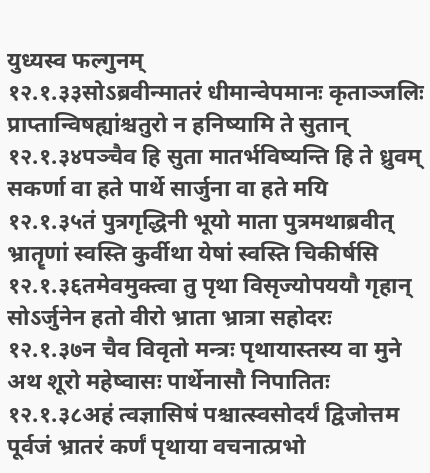युध्यस्व फल्गुनम्
१२.१.३३सोऽब्रवीन्मातरं धीमान्वेपमानः कृताञ्जलिः
प्राप्तान्विषह्यांश्चतुरो न हनिष्यामि ते सुतान्
१२.१.३४पञ्चैव हि सुता मातर्भविष्यन्ति हि ते ध्रुवम्
सकर्णा वा हते पार्थे सार्जुना वा हते मयि
१२.१.३५तं पुत्रगृद्धिनी भूयो माता पुत्रमथाब्रवीत्
भ्रातॄणां स्वस्ति कुर्वीथा येषां स्वस्ति चिकीर्षसि
१२.१.३६तमेवमुक्त्वा तु पृथा विसृज्योपययौ गृहान्
सोऽर्जुनेन हतो वीरो भ्राता भ्रात्रा सहोदरः
१२.१.३७न चैव विवृतो मन्त्रः पृथायास्तस्य वा मुने
अथ शूरो महेष्वासः पार्थेनासौ निपातितः
१२.१.३८अहं त्वज्ञासिषं पश्चात्स्वसोदर्यं द्विजोत्तम
पूर्वजं भ्रातरं कर्णं पृथाया वचनात्प्रभो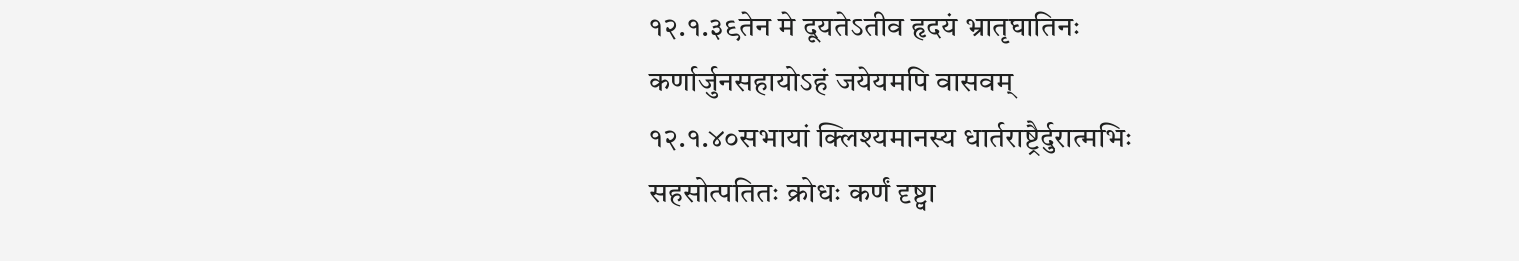१२.१.३९तेन मे दूयतेऽतीव हृदयं भ्रातृघातिनः
कर्णार्जुनसहायोऽहं जयेयमपि वासवम्
१२.१.४०सभायां क्लिश्यमानस्य धार्तराष्ट्रैर्दुरात्मभिः
सहसोत्पतितः क्रोधः कर्णं दृष्ट्वा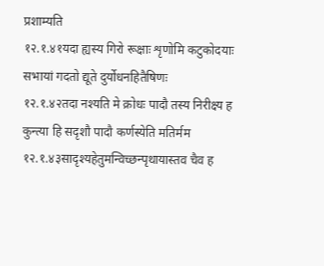प्रशाम्यति
१२.१.४१यदा ह्यस्य गिरो रूक्षाः शृणोमि कटुकोदयाः
सभायां गदतो द्यूते दुर्योधनहितैषिणः
१२.१.४२तदा नश्यति मे क्रोधः पादौ तस्य निरीक्ष्य ह
कुन्त्या हि सदृशौ पादौ कर्णस्येति मतिर्मम
१२.१.४३सादृश्यहेतुमन्विच्छन्पृथायास्तव चैव ह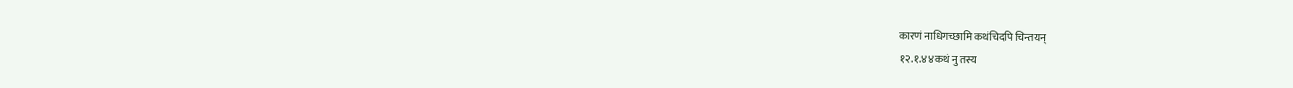कारणं नाधिगच्छामि कथंचिदपि चिन्तयन्
१२.१.४४कथं नु तस्य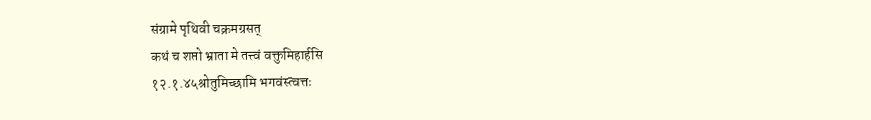संग्रामे पृथिवी चक्रमग्रसत्
कथं च शप्तो भ्राता मे तत्त्वं वक्तुमिहार्हसि
१२.१.४५श्रोतुमिच्छामि भगवंस्त्वत्तः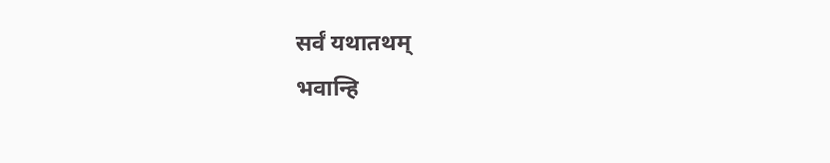सर्वं यथातथम्
भवान्हि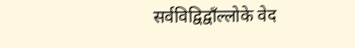सर्वविद्विद्वाँल्लोके वेद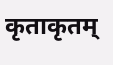कृताकृतम्